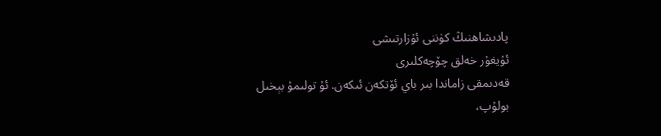پادىشاھنىڭ كۈننى ئۇزارتىشى
ئۇيغۇر خەلق چۆچەكلىرى
قەدىمقى زاماندا بىر باي ئۆتكەن ئىكەن. ئۇ تولىمۇ بېخىل بولۇپ،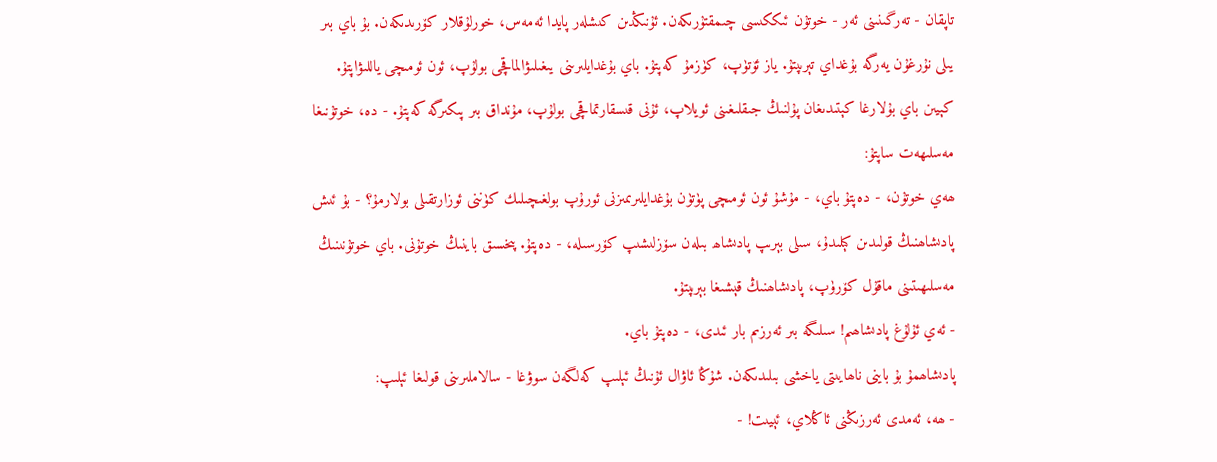تاپقان - تەرگىنىنى ئەر - خوتۇن ئىككىسى چىمقتۇرىكەن. ئۇنىڭدىن كىشلەر پايدا ئەمەس، خورلۇقلار كۆرىدىكەن. بۇ باي بىر يىلى نۇرغۇن يەرگە بۇغداي تېرىپتۇ. ياز ئۆتۈپ، كۈزمۇ كەپتۇ. باي بۇغدايلىرىنى يىغىلىۋالماقچى بولۇپ، ئون ئومىچى ياللىۋاپتۇ. كېيىن باي بۇلارغا كېتىدىغان پۇلنىڭ جىقلىغىنى ئويلاپ، ئۇنى قىسقارتماقچى بولۇپ، مۇنداق بىر پىكىرگە كەپتۇ. - دە، خوتۇنىغا مەسلىھەت ساپتۇ:
ھەي خوتۇن، - دەپتۇ باي، - مۇشۇ ئون ئومىچى پۈتۈن بۇغدايلىرىمىزنى ئورۇپ بولغىچىلىك كۈننى ئوزارتقىلى بولارمۇ؟ - بۇ ئىش پادىشاھنىڭ قولىدىن كېلىدۇ، سىلى بېرىپ پادىشاھ بىلەن سۆزلىشىپ كۆرسىلە، - دەپتۇ. پىخسىق باينىڭ خوتۇنى. باي خوتۇنىنىڭ مەسلىھىتىنى ماقۇل كۆرۈپ، پادىشاھنىڭ قېشىغا بېرىپتۇ.
- ئەي ئۇلۇغ پادىشاھىم! سىلىگە بىر ئەرزىم بار ئىدى، - دەپتۇ باي.
پادىشاھمۇ بۇ باينى ناھايىتى ياخشى بىلىدىكەن. شۇڭا ئاۋال ئۇنىڭ ئېلىپ كەلگەن سوۋغا - سالاملىرىنى قولىغا ئېلىپ:
- ھە، ئەمدى ئەرزىڭنى ئاڭلاي، ئېيىت! -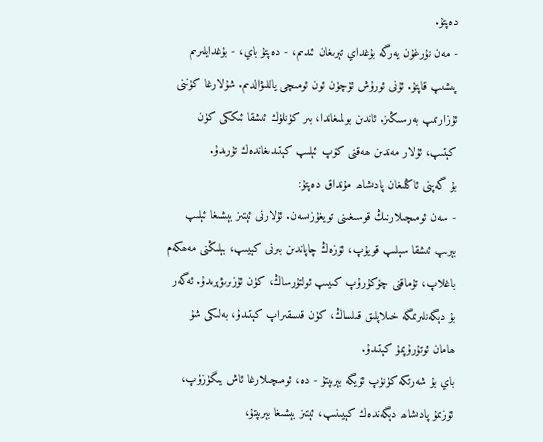دەپتۇ.
- مەن نۇرغۇن يەرگە بۇغداي تېرىغان ئىدىم، - دەپتۇ باي، - بۇغدايلىرىم پىشىپ قاپتۇ. ئۇنى ئورۇش ئۈچۈن ئون ئومىچى ياللىۋالدىم. شۇلارغا كۈننى ئۇزارتىپ بەرسىڭىز. ئاندىن بولمىغاندا، بىر كۈنلۈك ئىشقا ئىككى كۈن كېتىپ، ئۇلار مەندىن ھەقنى كۆپ ئېلىپ كېتىدىغاندەك تۇرىدۇ.
بۇ گەپنى ئاڭلىغان پادىشاھ مۇنداق دەپتۇ:
- سەن ئومىچىلارنىڭ قوسىغىنى تويغۇزىسەن. ئۇلارنى ئېتىز بېشىغا ئېلىپ بېرىپ ئىشقا سېلىپ قويۇپ، ئۆزەڭ چاپاندىن بىرنى كېيىپ، بېلىڭنى مەھكەم باغلاپ، تۇماقنى چۆكۇرۇپ كىيىپ ئولتۇرساڭ، كۈن ئۇزىرىۋېرىدۇ. ئەگەر بۇ دېگەنلىرىمگە خىلاپلىق قىلساڭ، كۈن قىسقىراپ كېتىدۇ، بەلىكى شۇ ھامان ئوتۇرۇپمۇ كېتىدۇ.
باي بۇ شەرتكە كۈنۈپ ئۆيگە بېرىپتۇ - دە، ئومىچىلارغا ئاش يىگۈزۈپ، ئۆزىمۇ پادىشاھ دېگەندەك كېيىنىپ، ئېتىز بېشىغا بېرىپتۇ،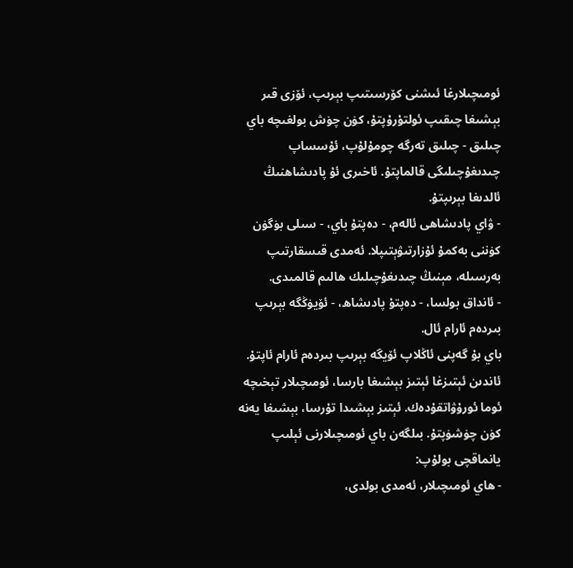ئومىچىلارغا ئىشنى كۆرسىتىپ بېرىپ، ئۆزى قىر بېشىغا چىقىپ ئولتۇرۇپتۇ، كۈن چۈش بولغىچە باي چىلىق - چىلىق تەرگە چومۇلۇپ، ئۇسساپ چىدىغۇچىلىگى قالماپتۇ. ئاخىرى ئۇ پادىشاھنىڭ ئالدىغا بېرىپتۇ.
- ۋاي پادىشاھى ئالەم، - دەپتۇ باي، - سىلى بۈگۈن كۈننى بەكمۇ ئۇزارتىۋېتىپلا. ئەمدى قىسقارتىپ بەرسىلە، مېنىڭ چىدىغۇچىلىك ھالىم قالمىدى.
- ئانداق بولسا، - دەپتۇ پادىشاھ، - ئۆيۈڭگە بېرىپ بىردەم ئارام ئال.
باي بۇ گەپنى ئاڭلاپ ئۆيگە بېرىپ بىردەم ئارام ئاپتۇ. ئاندىن ئېتىزغا ئېتىز بېشىغا بارسا، ئومىچىلار تېخىچە ئوما ئورۇۋاتقۇدەك. ئېتىز بېشىدا تۇرسا، بېشىغا يەنە كۈن چۈشۈپتۇ. بىلگەن باي ئومىچىلارنى ئېلىپ يانماقچى بولۇپ:
- ھاي ئومىچىلار، ئەمدى بولدى،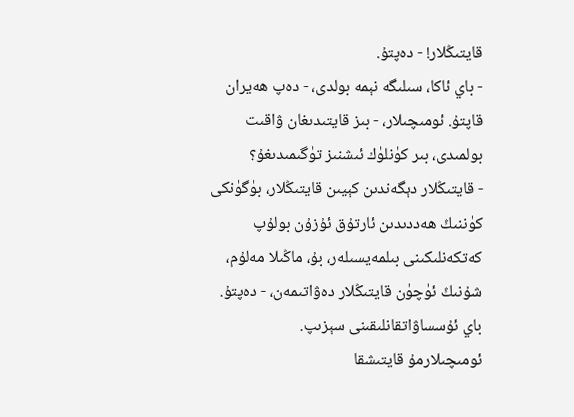قايتىڭلار! - دەپتۇ.
- باي ئاكا، سىلىگە نېمە بولدى، - دەپ ھەيران قاپتۇ. ئومىچىلار، - بىز قايتىدىغان ۋاقىت بولمىدى، بىر كۈنلۈك ئىشنىز تۈگىمىدىغۇ؟
- قايتىڭلار دېگەندىن كېيىن قايتىڭلار، بۈگۈنكى كۈننىڭ ھەددىدىن ئارتۇق ئۇزۇن بولۇپ كەتكەنلىكىنى بىلمەيسىلەر، بۇ، ماڭىلا مەلۇم، شۇنىڭ ئۈچۈن قايتىڭلار دەۋاتىمەن، - دەپتۇ. باي ئۇسساۋاتقانلىقىنى سېزىپ.
ئومىچىلارمۇ قايتىشقا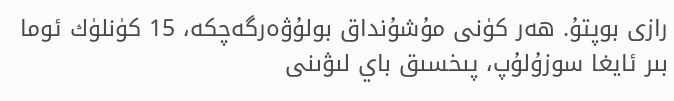رازى بوپتۇ. ھەر كۈنى مۇشۇنداق بولۇۋەرگەچكە، 15 كۈنلۈك ئوما بىر ئايغا سوزۇلۇپ، پىخسىق باي لىۋىنى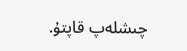چىشلەپ قاپتۇ.